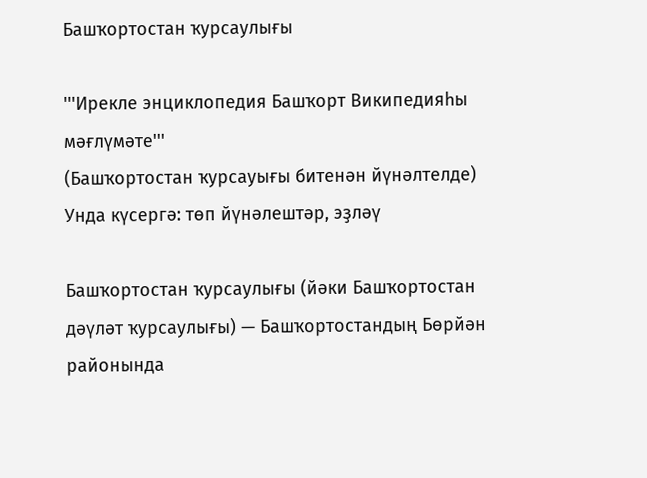Башҡортостан ҡурсаулығы

'''Ирекле энциклопедия Башҡорт Википедияһы мәғлүмәте'''
(Башҡортостан ҡурсауығы битенән йүнәлтелде)
Унда күсергә: төп йүнәлештәр, эҙләү

Башҡортостан ҡурсаулығы (йәки Башҡортостан дәүләт ҡурсаулығы) — Башҡортостандың Бөрйән районында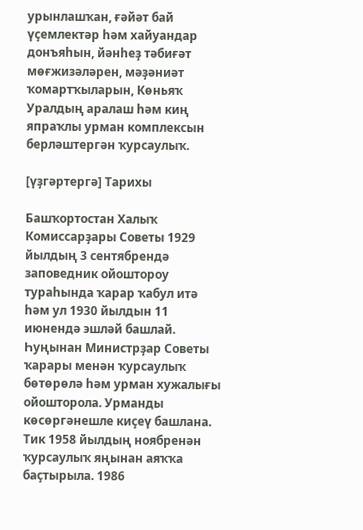урынлашҡан, ғәйәт бай үҫемлектәр һәм хайуандар донъяһын, йәнһеҙ тәбиғәт мөғжизәләрен, мәҙәниәт ҡомартҡыларын, Көньяҡ Уралдың аралаш һәм киң япраҡлы урман комплексын берләштергән ҡурсаулыҡ.

[үҙгәртергә] Тарихы

Башҡортостан Халыҡ Комиссарҙары Советы 1929 йылдың 3 сентябрендә заповедник ойоштороу тураһында ҡарар ҡабул итә һәм ул 1930 йылдын 11 июнендә эшләй башлай. Һуңынан Министрҙар Советы ҡарары менән ҡурсаулыҡ бөтөрөлә һәм урман хужалығы ойошторола. Урманды көсөргәнешле киҫеү башлана. Тик 1958 йылдың ноябренән ҡурсаулыҡ яңынан аяҡҡа баҫтырыла. 1986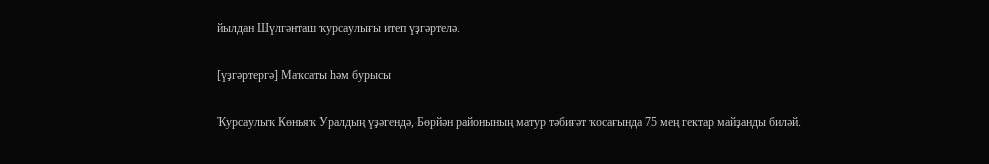йылдан Шүлгәнташ ҡурсаулығы итеп үҙгәртелә.

[үҙгәртергә] Маҡсаты һәм бурысы

Ҡурсаулыҡ Көньяҡ Уралдың үҙәгендә, Бөрйән районының матур тәбиғәт ҡосағында 75 мең гектар майҙанды биләй.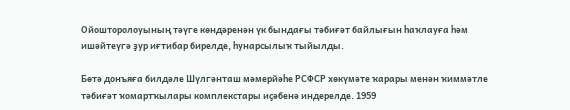Ойошторолоуының тәүге көндәренән үк бындағы тәбиғәт байлығын һаҡлауға һәм ишәйтеүгә ҙур иғтибар бирелде, һунарсылыҡ тыйылды.

Бөтә донъяға билдәле Шүлгәнташ мәмерйәһе РСФСР хөкүмәте ҡарары менән ҡиммәтле тәбиғәт ҡомартҡылары комплекстары иҫәбенә индерелде. 1959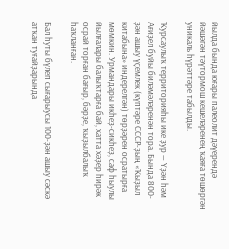йылда бында юғары палеолит дәүерендә йәшәгән тәүтормош кешеләренең ҡаяға төшөргән уникаль һүрәттәре табылды.

Ҡурсаулыҡ территорияһы ике ҙур — Үҙән һәм Ағиҙел буйы биләмәләренән тора. Бында 800-ҙән ашыу үҫемлек (күптәре СССР-ҙың «Ҡыҙыл китабына» индерелгән) төрҙәрен осратырға мөмкин. Урмандары икһеҙ-сикһеҙ, саф һыулы йылғалары балыҡтарға бай, хатта хәҙер һирәк осрай торған бағыр, бәрҙе, ҡыҙылбалыҡ һаҡланған.

Бал һуты бүлеп сығарыусы 100-ҙән ашыу сәскә атҡан туғайҙарында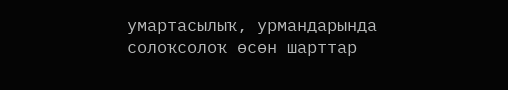умартасылыҡ, урмандарында солоҡсолоҡ өсөн шарттар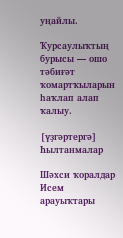уңайлы.

Ҡурсаулыҡтың бурысы — ошо тәбиғәт ҡомартҡыларын һаҡлап алап ҡалыу.

[үҙгәртергә] Һылтанмалар

Шәхси ҡоралдар
Исем арауыҡтары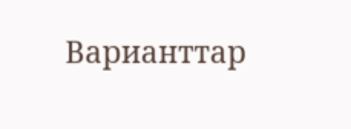Варианттар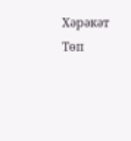Хәрәкәт
Төп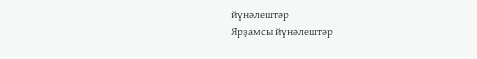йүнәлештәр
Ярҙамсы йүнәлештәр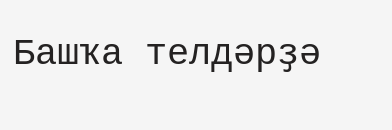Башҡа телдәрҙә